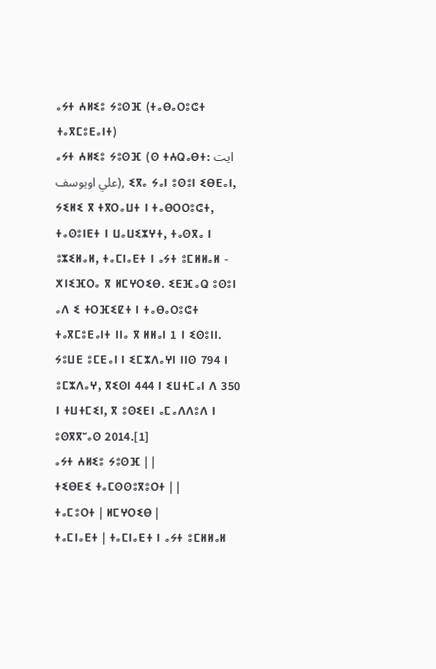ⴰⵢⵜ ⵄⵍⵉⵓ ⵢⵓⵙⴼ (ⵜⴰⴱⴰⵔⵓⵛⵜ ⵜⴰⴳⵎⵓⴹⴰⵏⵜ)
ⴰⵢⵜ ⵄⵍⵉⵓ ⵢⵓⵙⴼ (ⵙ ⵜⵄⵕⴰⴱⵜ: ايت علي اويوسف), ⵉⴳⴰ ⵢⴰⵏ ⵓⵙⵓⵏ ⵉⴱⴹⴰⵏ, ⵢⵉⵍⵉ ⴳ ⵜⴳⵔⴰⵡⵜ ⵏ ⵜⴰⴱⵔⵔⵓⵛⵜ, ⵜⴰⵙⵓⵏⴹⵜ ⵏ ⵡⴰⵡⵉⵣⵖⵜ, ⵜⴰⵙⴳⴰ ⵏ ⵓⵣⵉⵍⴰⵍ, ⵜⴰⵎⵏⴰⴹⵜ ⵏ ⴰⵢⵜ ⵓⵎⵍⵍⴰⵍ - ⵅⵏⵉⴼⵔⴰ ⴳ ⵍⵎⵖⵔⵉⴱ. ⵉⴹⴼⴰⵕ ⵓⵙⵓⵏ ⴰⴷ ⵉ ⵜⵔⴼⵉⵇⵜ ⵏ ⵜⴰⴱⴰⵔⵓⵛⵜ ⵜⴰⴳⵎⵓⴹⴰⵏⵜ ⵏⵏⴰ ⴳ ⵍⵍⴰⵏ 1 ⵏ ⵉⵙⵓⵏⵏ. ⵢⵓⵡⴹ ⵓⵎⴹⴰⵏ ⵏ ⵉⵎⵣⴷⴰⵖⵏ ⵏⵏⵙ 794 ⵏ ⵓⵎⵣⴷⴰⵖ, ⴳⵉⵙⵏ 444 ⵏ ⵉⵡⵜⵎⴰⵏ ⴷ 350 ⵏ ⵜⵡⵜⵎⵉⵏ, ⴳ ⵓⵙⵉⴹⵏ ⴰⵎⴰⴷⴷⵓⴷ ⵏ ⵓⵙⴳⴳⵯⴰⵙ 2014.[1]
ⴰⵢⵜ ⵄⵍⵉⵓ ⵢⵓⵙⴼ | |
ⵜⵉⴱⴹⵉ ⵜⴰⵎⵙⵙⵓⴳⵓⵔⵜ | |
ⵜⴰⵎⵓⵔⵜ | ⵍⵎⵖⵔⵉⴱ |
ⵜⴰⵎⵏⴰⴹⵜ | ⵜⴰⵎⵏⴰⴹⵜ ⵏ ⴰⵢⵜ ⵓⵎⵍⵍⴰⵍ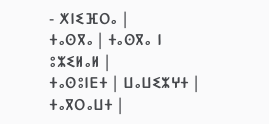- ⵅⵏⵉⴼⵔⴰ |
ⵜⴰⵙⴳⴰ | ⵜⴰⵙⴳⴰ ⵏ ⵓⵣⵉⵍⴰⵍ |
ⵜⴰⵙⵓⵏⴹⵜ | ⵡⴰⵡⵉⵣⵖⵜ |
ⵜⴰⴳⵔⴰⵡⵜ |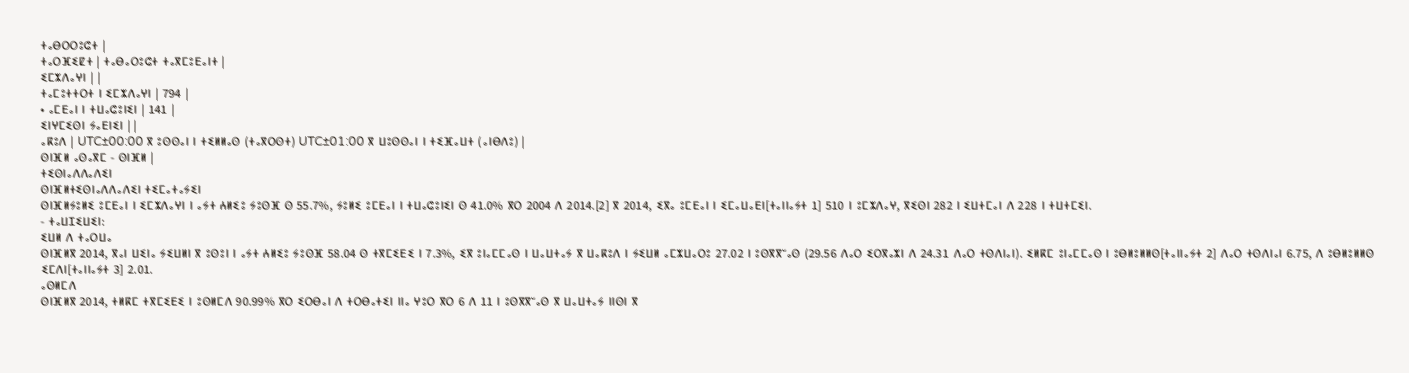ⵜⴰⴱⵔⵔⵓⵛⵜ |
ⵜⴰⵔⴼⵉⵇⵜ | ⵜⴰⴱⴰⵔⵓⵛⵜ ⵜⴰⴳⵎⵓⴹⴰⵏⵜ |
ⵉⵎⵣⴷⴰⵖⵏ | |
ⵜⴰⵎⵓⵜⵜⵔⵜ ⵏ ⵉⵎⵣⴷⴰⵖⵏ | 794 |
• ⴰⵎⴹⴰⵏ ⵏ ⵜⵡⴰⵛⵓⵏⵉⵏ | 141 |
ⵉⵏⵖⵎⵉⵙⵏ ⵢⴰⴹⵏⵉⵏ | |
ⴰⴽⵓⴷ | UTC±00:00 ⴳ ⵓⵙⵙⴰⵏ ⵏ ⵜⵉⵍⵍⴰⵙ (ⵜⴰⴳⵔⵙⵜ) UTC±01:00 ⴳ ⵡⵓⵙⵙⴰⵏ ⵏ ⵜⵉⴼⴰⵡⵜ (ⴰⵏⴱⴷⵓ) |
ⵙⵏⴼⵍ ⴰⵙⴰⴳⵎ - ⵙⵏⴼⵍ |
ⵜⵉⵙⵏⴰⴷⴷⴰⴷⵉⵏ
ⵙⵏⴼⵍⵜⵉⵙⵏⴰⴷⴷⴰⴷⵉⵏ ⵜⵉⵎⴰⵜⴰⵢⵉⵏ
ⵙⵏⴼⵍⵢⵓⵍⵉ ⵓⵎⴹⴰⵏ ⵏ ⵉⵎⵣⴷⴰⵖⵏ ⵏ ⴰⵢⵜ ⵄⵍⵉⵓ ⵢⵓⵙⴼ ⵙ 55.7%, ⵢⵓⵍⵉ ⵓⵎⴹⴰⵏ ⵏ ⵜⵡⴰⵛⵓⵏⵉⵏ ⵙ 41.0% ⴳⵔ 2004 ⴷ 2014.[2] ⴳ 2014, ⵉⴳⴰ ⵓⵎⴹⴰⵏ ⵏ ⵉⵎⴰⵡⴰⴹⵏ[ⵜⴰⵏⵏⴰⵢⵜ 1] 510 ⵏ ⵓⵎⵣⴷⴰⵖ, ⴳⵉⵙⵏ 282 ⵏ ⵉⵡⵜⵎⴰⵏ ⴷ 228 ⵏ ⵜⵡⵜⵎⵉⵏ.
- ⵜⴰⵡⵊⵉⵡⵉⵏ:
ⵉⵡⵍ ⴷ ⵜⴰⵔⵡⴰ
ⵙⵏⴼⵍⴳ 2014, ⴳⴰⵏ ⵡⵉⵏⴰ ⵢⵉⵡⵍⵏ ⴳ ⵓⵙⵓⵏ ⵏ ⴰⵢⵜ ⵄⵍⵉⵓ ⵢⵓⵙⴼ 58.04 ⵙ ⵜⴳⵎⵉⴹⵉ ⵏ 7.3%, ⵉⴳ ⵓⵏⴰⵎⵎⴰⵙ ⵏ ⵡⴰⵡⵜⴰⵢ ⴳ ⵡⴰⴽⵓⴷ ⵏ ⵢⵉⵡⵍ ⴰⵎⵣⵡⴰⵔⵓ 27.02 ⵏ ⵓⵙⴳⴳⵯⴰⵙ (29.56 ⴷⴰⵔ ⵉⵔⴳⴰⵣⵏ ⴷ 24.31 ⴷⴰⵔ ⵜⵙⴷⵏⴰⵏ). ⵉⵍⴽⵎ ⵓⵏⴰⵎⵎⴰⵙ ⵏ ⵓⴱⵍⵓⵍⵍⵙ[ⵜⴰⵏⵏⴰⵢⵜ 2] ⴷⴰⵔ ⵜⵙⴷⵏⴰⵏ 6.75, ⴷ ⵓⴱⵍⵓⵍⵍⵙ ⵉⵎⴷⵏ[ⵜⴰⵏⵏⴰⵢⵜ 3] 2.01.
ⴰⵙⵍⵎⴷ
ⵙⵏⴼⵍⴳ 2014, ⵜⵍⴽⵎ ⵜⴳⵎⵉⴹⵉ ⵏ ⵓⵙⵍⵎⴷ 90.99% ⴳⵔ ⵉⵔⴱⴰⵏ ⴷ ⵜⵔⴱⴰⵜⵉⵏ ⵏⵏⴰ ⵖⵓⵔ ⴳⵔ 6 ⴷ 11 ⵏ ⵓⵙⴳⴳⵯⴰⵙ ⴳ ⵡⴰⵡⵜⴰⵢ ⵏⵏⵙⵏ ⴳ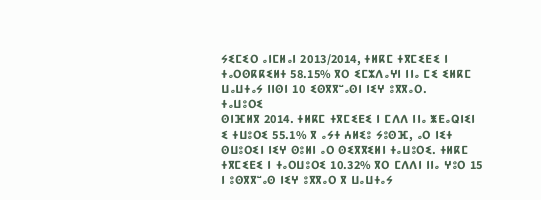ⵢⵉⵎⵉⵔ ⴰⵏⵎⵍⴰⵏ 2013/2014, ⵜⵍⴽⵎ ⵜⴳⵎⵉⴹⵉ ⵏ ⵜⴰⵔⵙⴽⴽⵉⵍⵜ 58.15% ⴳⵔ ⵉⵎⵣⴷⴰⵖⵏ ⵏⵏⴰ ⵎⵉ ⵉⵍⴽⵎ ⵡⴰⵡⵜⴰⵢ ⵏⵏⵙⵏ 10 ⵉⵙⴳⴳⵯⴰⵙⵏ ⵏⵉⵖ ⵓⴳⴳⴰⵔ.
ⵜⴰⵡⵓⵔⵉ
ⵙⵏⴼⵍⴳ 2014. ⵜⵍⴽⵎ ⵜⴳⵎⵉⴹⵉ ⵏ ⵎⴷⴷ ⵏⵏⴰ ⵥⴹⴰⵕⵏⵉⵏ ⵉ ⵜⵡⵓⵔⵉ 55.1% ⴳ ⴰⵢⵜ ⵄⵍⵉⵓ ⵢⵓⵙⴼ, ⴰⵔ ⵏⵉⵜ ⵙⵡⵓⵔⵉⵏ ⵏⵉⵖ ⵙⵓⵍⵏ ⴰⵔ ⵙⵉⴳⴳⵉⵍⵏ ⵜⴰⵡⵓⵔⵉ. ⵜⵍⴽⵎ ⵜⴳⵎⵉⴹⵉ ⵏ ⵜⴰⵔⵡⵓⵔⵉ 10.32% ⴳⵔ ⵎⴷⴷⵏ ⵏⵏⴰ ⵖⵓⵔ 15 ⵏ ⵓⵙⴳⴳⵯⴰⵙ ⵏⵉⵖ ⵓⴳⴳⴰⵔ ⴳ ⵡⴰⵡⵜⴰⵢ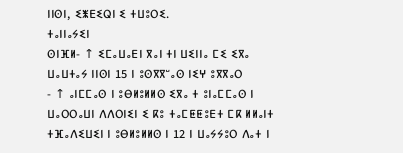ⵏⵏⵙⵏ, ⵉⵥⴹⵉⵕⵏ ⵉ ⵜⵡⵓⵔⵉ.
ⵜⴰⵏⵏⴰⵢⵉⵏ
ⵙⵏⴼⵍ- ↑ ⵉⵎⴰⵡⴰⴹⵏ ⴳⴰⵏ ⵜⵏ ⵡⵉⵏⵏⴰ ⵎⵉ ⵉⴳⴰ ⵡⴰⵡⵜⴰⵢ ⵏⵏⵙⵏ 15 ⵏ ⵓⵙⴳⴳⵯⴰⵙ ⵏⵉⵖ ⵓⴳⴳⴰⵔ
- ↑ ⴰⵏⵎⵎⴰⵙ ⵏ ⵓⴱⵍⵓⵍⵍⵙ ⵉⴳⴰ ⵜ ⵓⵏⴰⵎⵎⴰⵙ ⵏ ⵡⴰⵔⵔⴰⵡⵏ ⴷⴷⵔⵏⵉⵏ ⵉ ⴽⵓ ⵜⴰⵎⵟⵟⵓⴹⵜ ⵎⴽ ⵍⵍⴰⵏⵜ ⵜⴼⴰⴷⵉⵡⵉⵏ ⵏ ⵓⴱⵍⵓⵍⵍⵙ ⵏ 12 ⵏ ⵡⴰⵢⵢⵓⵔ ⴷⴰⵜ ⵏ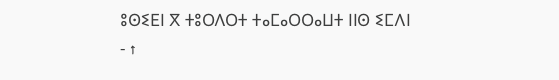ⵓⵙⵉⴹⵏ ⴳ ⵜⵓⵔⴷⵔⵜ ⵜⴰⵎⴰⵔⵔⴰⵡⵜ ⵏⵏⵙ ⵉⵎⴷⵏ
- ↑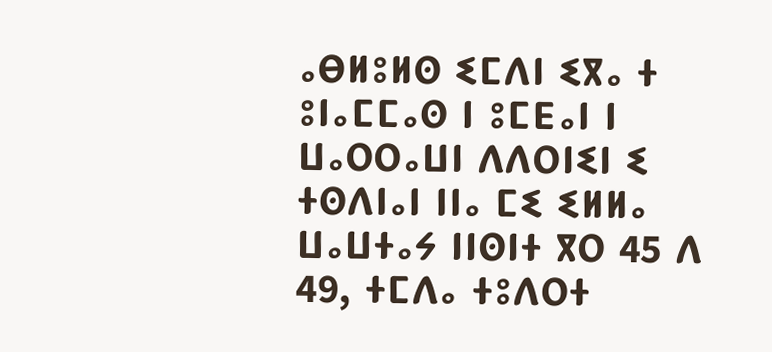ⴰⴱⵍⵓⵍⵙ ⵉⵎⴷⵏ ⵉⴳⴰ ⵜ ⵓⵏⴰⵎⵎⴰⵙ ⵏ ⵓⵎⴹⴰⵏ ⵏ ⵡⴰⵔⵔⴰⵡⵏ ⴷⴷⵔⵏⵉⵏ ⵉ ⵜⵙⴷⵏⴰⵏ ⵏⵏⴰ ⵎⵉ ⵉⵍⵍⴰ ⵡⴰⵡⵜⴰⵢ ⵏⵏⵙⵏⵜ ⴳⵔ 45 ⴷ 49, ⵜⵎⴷⴰ ⵜⵓⴷⵔⵜ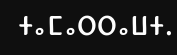ⵜⴰⵎⴰⵔⵔⴰⵡⵜ.